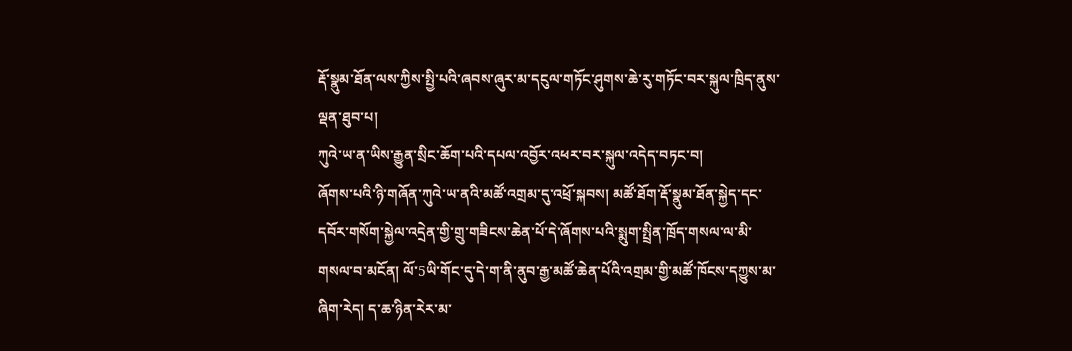རྡོ་སྣུམ་ཐོན་ལས་ཀྱིས་སྤྱི་པའི་ཞབས་ཞུར་མ་དངུལ་གཏོང་ཤུགས་ཆེ་རུ་གཏོང་བར་སྐུལ་ཁྲིད་ནུས་ལྡན་ཐུབ་པ།
ཀུའེ་ཡ་ན་ཡིས་རྒྱུན་སྲིང་ཆོག་པའི་དཔལ་འབྱོར་འཕར་བར་སྐུལ་འདེད་བཏང་བ།
ཞོགས་པའི་ཉི་གཞོན་ཀུའེ་ཡ་ནའི་མཚོ་འགྲམ་དུ་འཕྲོ་སྐབས། མཚོ་ཐོག་རྡོ་སྣུམ་ཐོན་སྐྱེད་དང་དབོར་གསོག་སྐྱེལ་འདྲེན་གྱི་གྲུ་གཟིངས་ཆེན་པོ་དེ་ཞོགས་པའི་སྨུག་སྤྲིན་ཁྲོད་གསལ་ལ་མི་གསལ་བ་མངོན། ལོ་5ཡི་གོང་དུ་དེ་ག་ནི་ནུབ་རྒྱ་མཚོ་ཆེན་པོའི་འགྲམ་གྱི་མཚོ་ཁོངས་དཀྱུས་མ་ཞིག་རེད། ད་ཆ་ཉིན་རེར་མ་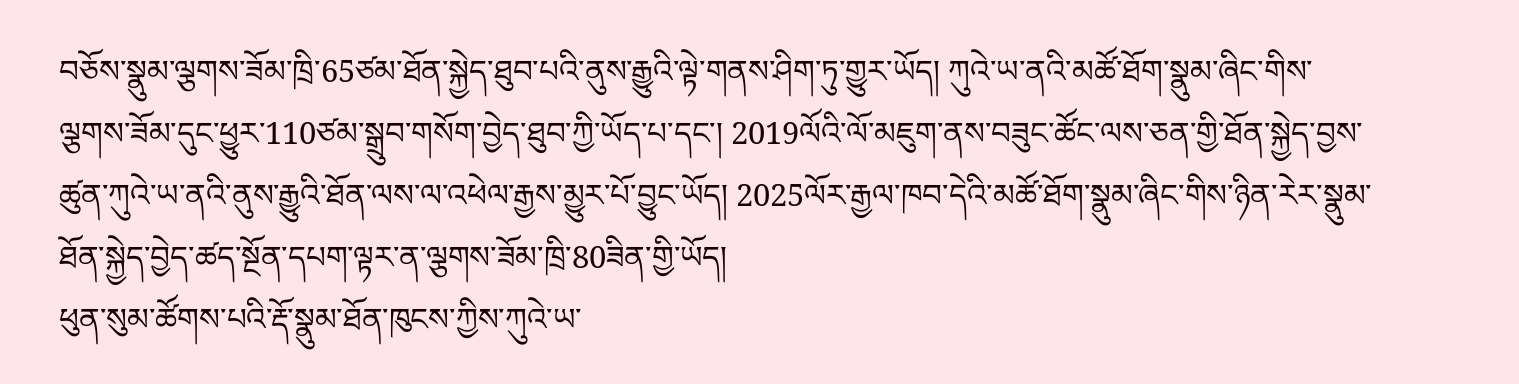བཅོས་སྣུམ་ལྕགས་ཟོམ་ཁྲི་65ཙམ་ཐོན་སྐྱེད་ཐུབ་པའི་ནུས་རྒྱུའི་ལྟེ་གནས་ཤིག་ཏུ་གྱུར་ཡོད། ཀུའེ་ཡ་ནའི་མཚོ་ཐོག་སྣུམ་ཞིང་གིས་ལྕགས་ཟོམ་དུང་ཕྱུར་110ཙམ་སྒྲུབ་གསོག་བྱེད་ཐུབ་ཀྱི་ཡོད་པ་དང་། 2019ལོའི་ལོ་མཇུག་ནས་བཟུང་ཚོང་ལས་ཅན་གྱི་ཐོན་སྐྱེད་བྱས་ཚུན་ཀུའེ་ཡ་ནའི་ནུས་རྒྱུའི་ཐོན་ལས་ལ་འཕེལ་རྒྱས་མྱུར་པོ་བྱུང་ཡོད། 2025ལོར་རྒྱལ་ཁབ་དེའི་མཚོ་ཐོག་སྣུམ་ཞིང་གིས་ཉིན་རེར་སྣུམ་ཐོན་སྐྱེད་བྱེད་ཚད་སྔོན་དཔག་ལྟར་ན་ལྕགས་ཟོམ་ཁྲི་80ཟིན་གྱི་ཡོད།
ཕུན་སུམ་ཚོགས་པའི་རྡོ་སྣུམ་ཐོན་ཁུངས་ཀྱིས་ཀུའེ་ཡ་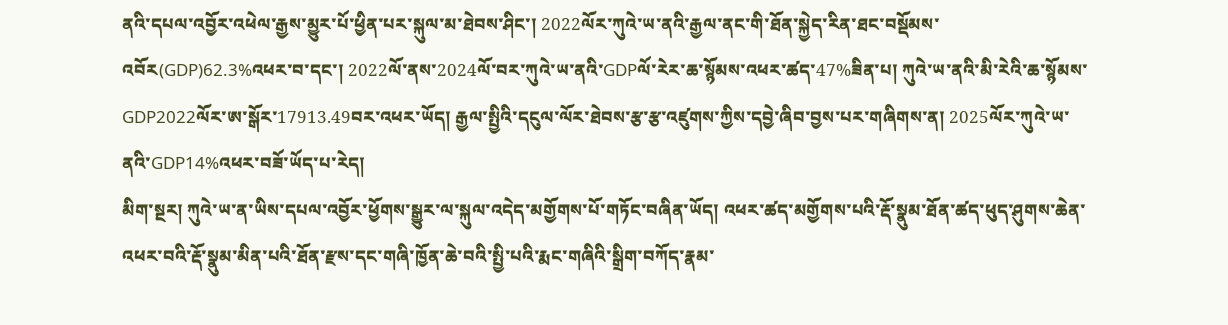ནའི་དཔལ་འབྱོར་འཕེལ་རྒྱས་མྱུར་པོ་ཕྱིན་པར་སྐུལ་མ་ཐེབས་ཤིང་། 2022ལོར་ཀུའེ་ཡ་ནའི་རྒྱལ་ནང་གི་ཐོན་སྐྱེད་རིན་ཐང་བསྡོམས་འབོར(GDP)62.3%འཕར་བ་དང་། 2022ལོ་ནས་2024ལོ་བར་ཀུའེ་ཡ་ནའི་GDPལོ་རེར་ཆ་སྙོམས་འཕར་ཚད་47%ཟིན་པ། ཀུའེ་ཡ་ནའི་མི་རེའི་ཆ་སྙོམས་GDP2022ལོར་ཨ་སྒོར་17913.49བར་འཕར་ཡོད། རྒྱལ་སྤྱིའི་དངུལ་ལོར་ཐེབས་རྩ་རྩ་འཛུགས་ཀྱིས་དབྱེ་ཞིབ་བྱས་པར་གཞིགས་ན། 2025ལོར་ཀུའེ་ཡ་ནའི་GDP14%འཕར་བཟོ་ཡོད་པ་རེད།
མིག་སྔར། ཀུའེ་ཡ་ན་ཡིས་དཔལ་འབྱོར་ཕྱོགས་སྒྱུར་ལ་སྐུལ་འདེད་མགྱོགས་པོ་གཏོང་བཞིན་ཡོད། འཕར་ཚད་མགྱོགས་པའི་རྡོ་སྣུམ་ཐོན་ཚད་ཕུད་ཤུགས་ཆེན་འཕར་བའི་རྡོ་སྣུམ་མིན་པའི་ཐོན་རྫས་དང་གཞི་ཁྱོན་ཆེ་བའི་སྤྱི་པའི་རྨང་གཞིའི་སྒྲིག་བཀོད་རྣམ་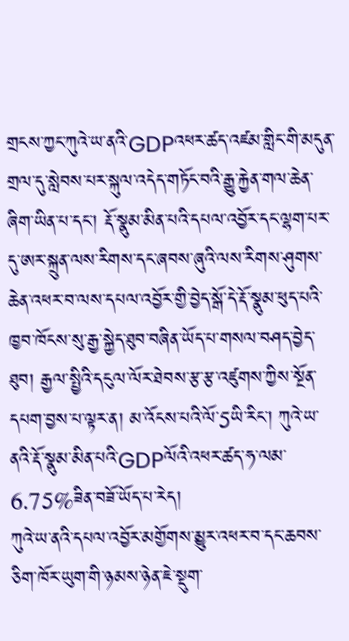གྲངས་ཀྱང་ཀུའེ་ཡ་ནའི་GDPའཕར་ཚད་འཛམ་གླིང་གི་མདུན་གྲལ་དུ་སླེབས་པར་སྐུལ་འདེད་གཏོང་བའི་རྒྱུ་རྐྱེན་གལ་ཆེན་ཞིག་ཡིན་པ་དང་། རྡོ་སྣུམ་མིན་པའི་དཔལ་འབྱོར་དང་ལྷག་པར་དུ་ཨར་སྐྲུན་ལས་རིགས་དང་ཞབས་ཞུའི་ལས་རིགས་ཤུགས་ཆེན་འཕར་བ་ལས་དཔལ་འབྱོར་གྱི་བྱེད་སྒོ་དེ་རྡོ་སྣུམ་ཕུད་པའི་ཁྱབ་ཁོངས་སུ་རྒྱ་སྐྱེད་ཐུབ་བཞིན་ཡོད་པ་གསལ་བཤད་བྱེད་ཐུབ། རྒྱལ་སྤྱིའི་དངུལ་ལོར་ཐེབས་རྩ་རྩ་འཛུགས་ཀྱིས་སྔོན་དཔག་བྱས་པ་ལྟར་ན། མ་འོངས་པའི་ལོ་5ཡི་རིང་། ཀུའེ་ཡ་ནའི་རྡོ་སྣུམ་མིན་པའི་GDPལོའི་འཕར་ཚད་ཧ་ལམ་6.75%ཟིན་བཟོ་ཡོད་པ་རེད།
ཀུའེ་ཡ་ནའི་དཔལ་འབྱོར་མགྱོགས་མྱུར་འཕར་བ་དང་ཆབས་ཅིག་ཁོར་ཡུག་གི་ཉམས་ཉེན་ཇེ་སྡུག་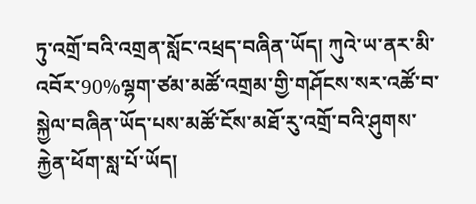ཏུ་འགྲོ་བའི་འགྲན་སློང་འཕྲད་བཞིན་ཡོད། ཀུའེ་ཡ་ནར་མི་འབོར་90%ལྷག་ཙམ་མཚོ་འགྲམ་གྱི་གཤོངས་སར་འཚོ་བ་སྐྱེལ་བཞིན་ཡོད་པས་མཚོ་ངོས་མཐོ་རུ་འགྲོ་བའི་ཤུགས་རྐྱེན་ཕོག་སླ་པོ་ཡོད།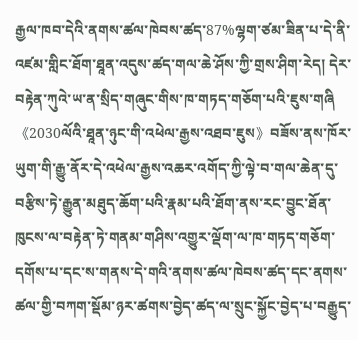རྒྱལ་ཁབ་དེའི་ནགས་ཚལ་ཁེབས་ཚད་87%ལྷག་ཙམ་ཟིན་པ་དེ་ནི་འཛམ་གླིང་ཐོག་ཐཱན་འདུས་ཚད་གལ་ཆེ་ཤོས་ཀྱི་གྲས་ཤིག་རེད། དེར་བརྟེན་ཀུའེ་ཡ་ན་སྲིད་གཞུང་གིས་ཁ་གཏད་གཅོག་པའི་ཇུས་གཞི《2030ལོའི་ཐཱན་ཉུང་གི་འཕེལ་རྒྱས་འཐབ་ཇུས》བཟོས་ནས་ཁོར་ཡུག་གི་རྒྱུ་ནོར་དེ་འཕེལ་རྒྱས་འཆར་འགོད་ཀྱི་ལྟེ་བ་གལ་ཆེན་དུ་བརྩིས་ཏེ་རྒྱུན་མཐུད་ཆོག་པའི་རྣམ་པའི་ཐོག་ནས་རང་བྱུང་ཐོན་ཁུངས་ལ་བརྟེན་ཏེ་གནམ་གཤིས་འགྱུར་ལྡོག་ལ་ཁ་གཏད་གཅོག་དགོས་པ་དང་ས་གནས་དེ་གའི་ནགས་ཚལ་ཁེབས་ཚད་དང་ནགས་ཚལ་གྱི་བཀག་སྡོམ་ཉར་ཚགས་བྱེད་ཚད་ལ་སྲུང་སྐྱོང་བྱེད་པ་བརྒྱུད་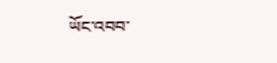ཡོང་འབབ་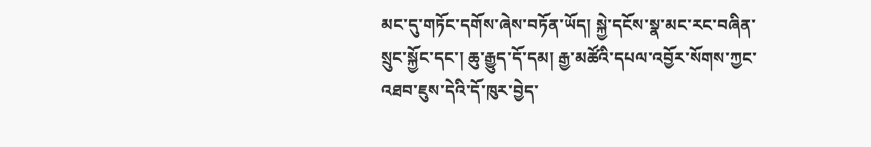མང་དུ་གཏོང་དགོས་ཞེས་བཏོན་ཡོད། སྐྱེ་དངོས་སྣ་མང་རང་བཞིན་སྲུང་སྐྱོང་དང་། ཆུ་རྒྱུད་དོ་དམ། རྒྱ་མཚོའི་དཔལ་འབྱོར་སོགས་ཀྱང་འཐབ་ཇུས་དེའི་དོ་ཁུར་བྱེད་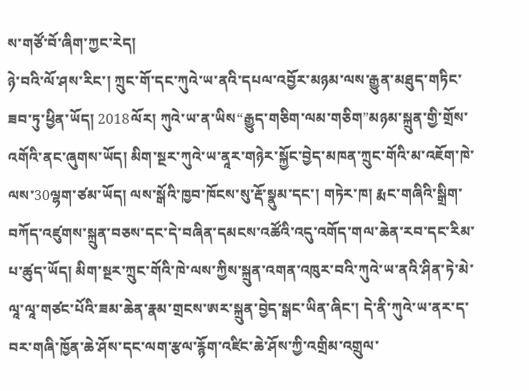ས་གཙོ་བོ་ཞིག་ཀྱང་རེད།
ཉེ་བའི་ལོ་ཤས་རིང་། ཀྲུང་གོ་དང་ཀུའེ་ཡ་ནའི་དཔལ་འབྱོར་མཉམ་ལས་རྒྱུན་མཐུད་གཏིང་ཟབ་ཏུ་ཕྱིན་ཡོད། 2018ལོར། ཀུའེ་ཡ་ན་ཡིས“རྒྱུད་གཅིག་ལམ་གཅིག”མཉམ་སྐྲུན་གྱི་གྲོས་འགོའི་ནང་ཞུགས་ཡོད། མིག་སྔར་ཀུའེ་ཡ་ནཱར་གཉེར་སྐྱོང་བྱེད་མཁན་ཀྲུང་གོའི་མ་འཇོག་ཁེ་ལས་30ལྷག་ཙམ་ཡོད། ལས་སྒོའི་ཁྱབ་ཁོངས་སུ་རྡོ་སྣུམ་དང་། གཏེར་ཁ། རྨང་གཞིའི་སྒྲིག་བཀོད་འཛུགས་སྐྲུན་བཅས་དང་དེ་བཞིན་དམངས་འཚོའི་འདུ་འགོད་གལ་ཆེན་རབ་དང་རིམ་པ་ཚུད་ཡོད། མིག་སྔར་ཀྲུང་གོའི་ཁེ་ལས་ཀྱིས་སྐྲུན་འགན་འཁུར་བའི་ཀུའེ་ཡ་ནའི་ཤིན་ཏེ་མེ་ལཱ་ལཱ་གཙང་པོའི་ཟམ་ཆེན་རྣམ་གྲངས་ཨར་སྐྲུན་བྱེད་སྒང་ཡིན་ཞིང་། དེ་ནི་ཀུའེ་ཡ་ནར་ད་བར་གཞི་ཁྱོན་ཆེ་ཤོས་དང་ལག་རྩལ་རྙོག་འཛིང་ཆེ་ཤོས་ཀྱི་འགྲིམ་འགྲུལ་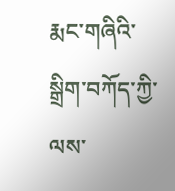རྨང་གཞིའི་སྒྲིག་བཀོད་ཀྱི་ལས་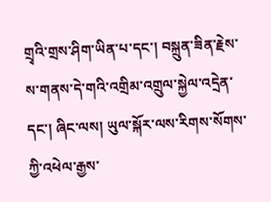གྲྭའི་གྲས་ཤིག་ཡིན་པ་དང་། བསྐྲུན་ཟིན་རྗེས་ས་གནས་དེ་གའི་འགྲིམ་འགྲུལ་སྐྱེལ་འདྲེན་དང་། ཞིང་ལས། ཡུལ་སྐོར་ལས་རིགས་སོགས་ཀྱི་འཕེལ་རྒྱས་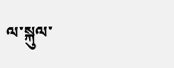ལ་སྐུལ་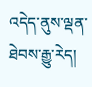འདེད་ནུས་ལྡན་ཐེབས་རྒྱུ་རེད།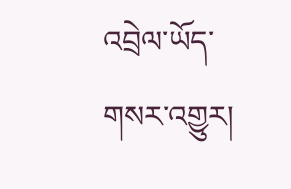འབྲེལ་ཡོད་གསར་འགྱུར།